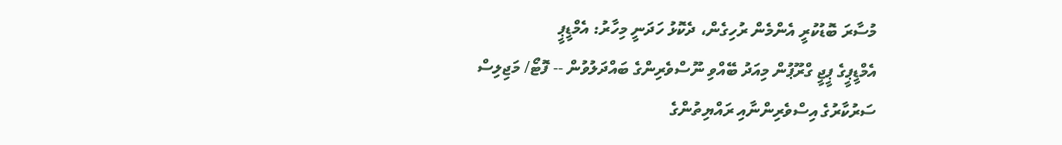މުސާރަ ބޮޑުކުރީ އެންމެން ރުހިގެން، ދެކޮޅު ހަދަނީ މިހާރު: އެމްޑީޕީ
އެމްޑީޕީގެ ޕީޖީ ގްރޫޕުން މިއަދު ބޭއްވި ނޫސްވެރިންގެ ބައްދަލުވުން -- ފޮޓޯ/ މަޖިލިސް
ސަރުކާރުގެ އިސްވެރިންނާއި ރައްޔިތުންގެ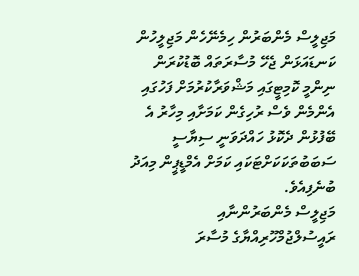މަޖިލީސް މެންބަރުން ހިމެނޭހެން މަޖިލީހުން ކަނޑައަޅަން ޖެހޭ މުސާރަތައް ބޮޑުކުރަން ނިންމީ ކޮމިޓީގައި މަޝްވަރާކުރުމަށް ފަހުގައި އެންމެން ވެސް ރުހިގެން ކަމަށާއި މިހާރު އެ ބޭފުޅުން ދެކޮޅު ހައްދަވަނީ ސިޔާސީ ސަބަބުތަކަކަށްޓަކައި ކަމަށް އެމްޑީޕީން މިއަދު ބުނެފިއެވެ.
މަޖިލީސް މެންބަރުންނާއި ރައީސުލްޖުމްހޫރިއްޔާގެ މުސާރަ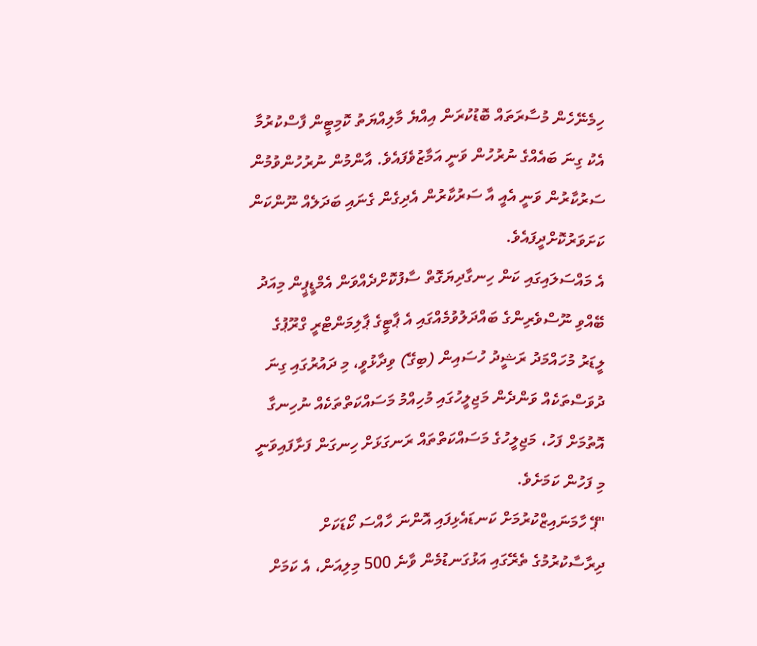ހިމެނޭހެން މުސާރަތައް ބޮޑުކުރަން އިއްޔެ މާލިއްޔަތު ކޮމިޓީން ފާސްކުރުމާ އެކު ގިނަ ބައެއްގެ ނުރުހުން ވަނީ އަމާޒުވެފައެވެ. އާންމުން ނުރުހުންވުމުން ސަރުކާރުން ވަނީ އެއީ އާ ސަރުކާރުން އެދިގެން ގެނައި ބަދަލެއް ނޫންކަން ކަށަވަރުކޮށްދީފައެވެ.
އެ މައްސަލައިގައި ކަން ހިނގާދިޔަގޮތް ސާފުކޮށްދެއްވަން އެމްޑީޕީން މިއަދު ބޭއްވި ނޫސްވެރިންގެ ބައްދަލުވުމެއްގައި އެ ޕާޓީގެ ޕާލިމަންޓްރީ ގްރޫޕުގެ ލީޑަރު މުހައްމަދު ރަޝީދު ހުސައިން (ބިގޭ) ވިދާޅުވީ، މި ދައުރުގައި ގިނަ ދުވަސްތަކެއް ވަންދެން މަޖިލީހުގައި މުހިއްމު މަސައްކަތްތަކެއް ނުހިނގާ އޮތުމަށް ފަހު، މަޖިލީހުގެ މަސައްކަތްތައް ރަނގަޅަށް ހިނގަން ފަށާފައިވަނީ މި ފަހުން ކަމަށެވެ.
"ޕޭ ހާމަނައިޒްކުރުމަށް ކަނޑައެޅިފައި އޮންނަ ހާއްސަ ކޯޑަކަށް ދިރާސާކުރުމުގެ ތެރޭގައި އަޅުގަނޑުމެން ވާނެ 500 މިލިއަން، އެ ކަމަށް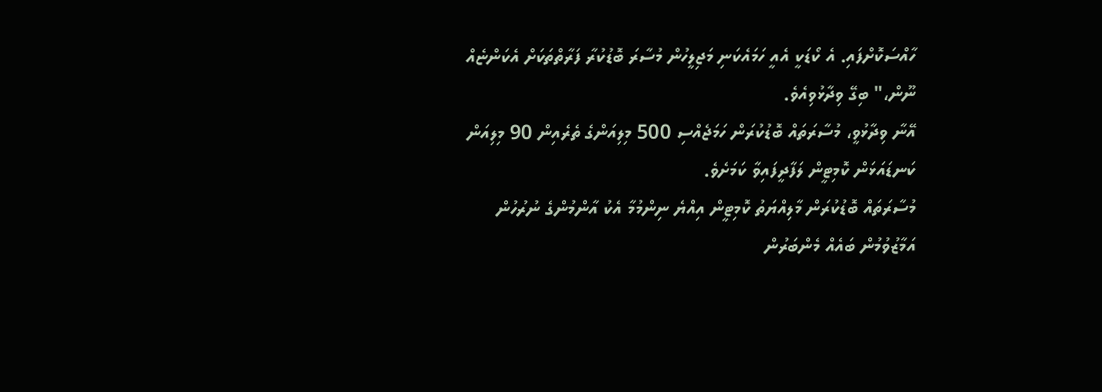ހާއްސަކޮށްފައި. އެ ކޯޑަކީ އެއީ ހަމައެކަނި މަޖިލީހުން މުސާރަ ބޮޑުކުރާ ފަރާތްތަކަށް އެކަންޏެއް ނޫން،" ބިގޭ ވިދާޅުވިއެވެ.
އޭނާ ވިދާޅުވީ، މުސާރަތައް ބޮޑުކުރަން ހަމަޖެއްސި 500 މިލިއަންގެ ތެރެއިން 90 މިލިއަން ކަނޑައަޅަން ކޮމިޓީން ލަފާދީފައިވާ ކަމަށެވެ.
މުސާރަތައް ބޮޑުކުރަން މާލިއްޔަތު ކޮމިޓީން އިއްޔެ ނިންމުމާ އެކު އާންމުންގެ ނުރުހުން އަމާޒުވުމުން ބައެއް މެންބަރުން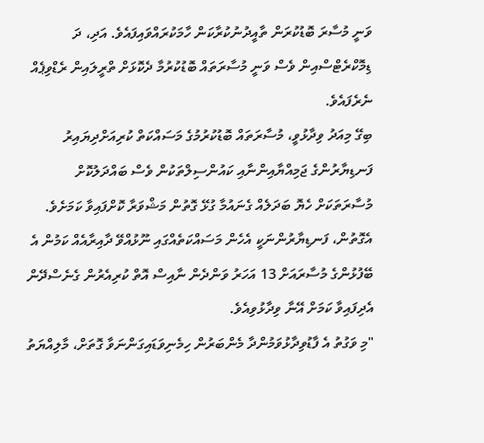ވަނީ މުސާރަ ބޮޑުކުރަން ތާއީދުނުކުރާކަން ހާމަކުރައްވައިފައެވެ. އަދި، ދަ ޑިމޮކްރެޓްސްއިން ވެސް ވަނީ މުސާރަތައް ބޮޑުކުރުމާ ދެކޮޅަށް ތްރީލައިން ރެޑްވިޕެއް ނެރެފައެވެ.
ބިގޭ މިއަދު ވިދާޅުވީ، މުސާރަތައް ބޮޑުކުރުމުގެ މަސައްކަތް ކުރިއަށްދިޔައިރު ފަނޑިޔާރުންގެ ޖަމިއްޔާއިންނާއި ކައުންސިލްތަކުން ވެސް ބައްދަލުކޮށް މުސާރަތަކަށް ހެޔޮ ބަދަލެއް ގެނައުމާ ގުޅޭ ގޮތުން މަޝްވަރާ ކޮށްފައިވާ ކަމަށެވެ. އެގޮތުން، ފަނޑިޔާރުންނަކީ އެހެން މަސައްކަތެއްގައި ނޫޅުއްވޭ ދާއިރާއެއް ކަމުން އެ ބޭފުޅުންގެ މުސާރައަށް 13 އަހަރު ވަންދެން ނާއިސް އޮތް ކުރިއެރުން ގެނެސްދޭން އެދިފައިވާ ކަމަށް އޭނާ ވިދާޅުވިއެވެ.
"މި ވަގުތު އެ ފާޑުވިދާޅުވަމުންދާ މެންބަރުން ހިމެނިވަޑައިގަންނަވާ ގޮތަށް، މާލިއްޔަތު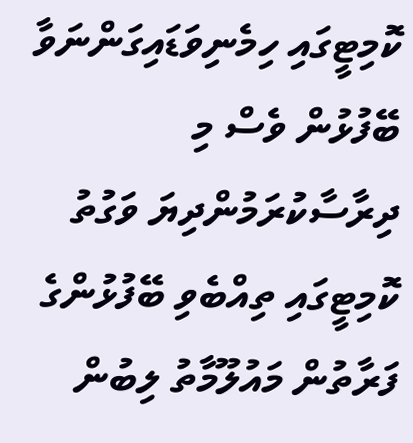ކޮމިޓީގައި ހިމެނިވަޑައިގަންނަވާ ބޭފުޅުން ވެސް މި ދިރާސާކުރަމުންދިޔަ ވަގުތު ކޮމިޓީގައި ތިއްބެވި ބޭފުޅުންގެ ފަރާތުން މައުލޫމާތު ލިބުން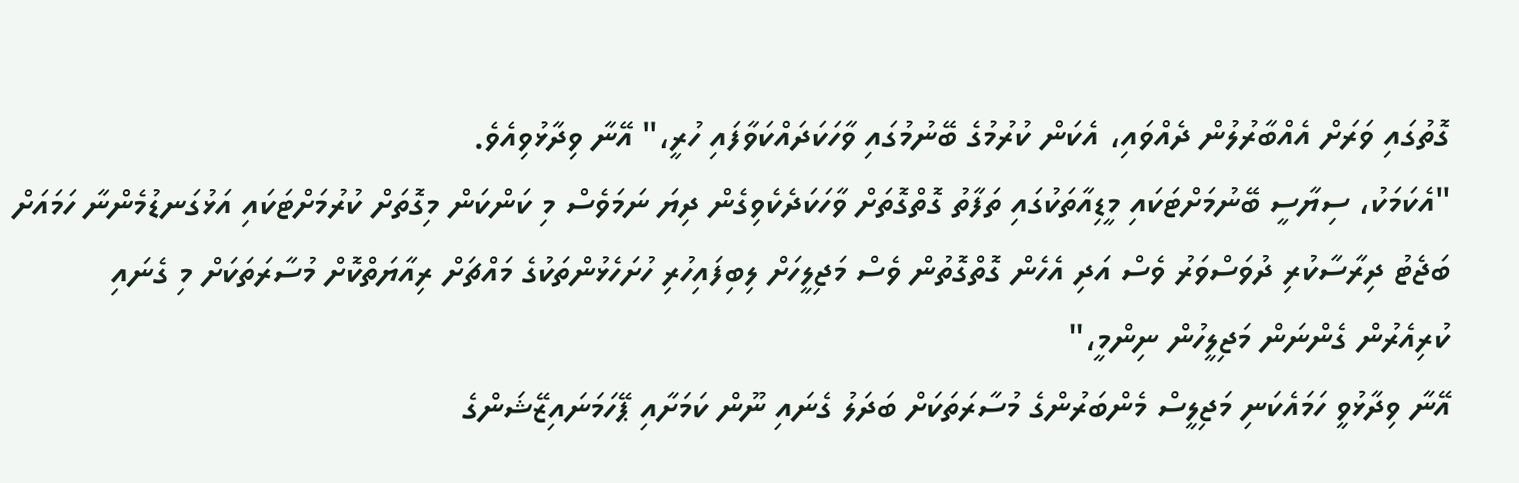ގޮތުގައި ވަރަށް އެއްބާރުލުން ދެއްވައި، އެކަން ކުރުމުގެ ބޭނުމުގައި ވާހަކަދައްކަވާފައި ހުރީ،" އޭނާ ވިދާޅުވިއެވެ.
"އެކަމަކު، ސިޔާސީ ބޭނުމަށްޓަކައި މީޑިއާތަކުގައި ތަފާތު ގޮތްގޮތަށް ވާހަކަދެކެވިގެން ދިޔަ ނަމަވެސް މި ކަންކަން މިގޮތަށް ކުރުމަށްޓަކައި އަޅުގަނޑުމެންނާ ހަމައަށް ބަޖެޓު ދިރާސާކުރި ދުވަސްވަރު ވެސް އަދި އެހެން ގޮތްގޮތުން ވެސް މަޖިލީހަށް ލިބިފައިހުރި ހުށަހެޅުންތަކުގެ މައްޗަށް ރިއާޔަތްކޮށް މުސާރަތަކަށް މި ގެނައި ކުރިއެރުން ގެންނަން މަޖިލީހުން ނިންމީ،"
އޭނާ ވިދާޅުވީ ހަމައެކަނި މަޖިލީސް މެންބަރުންގެ މުސާރަތަކަށް ބަދަލު ގެނައި ނޫން ކަމަށާއި ޕޭހަމަނައިޒޭޝަންގެ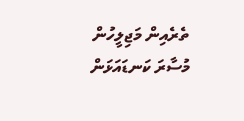ތެރެއިން މަޖިލީހުން މުސާރަ ކަނޑައަޅަން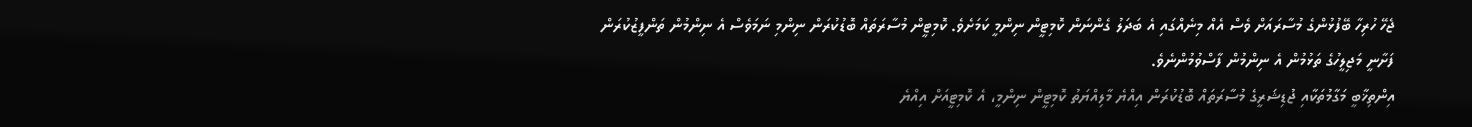ޖެހޭ ހުރިހާ ބޭފުޅުންގެ މުސާރައަށް ވެސް އެއް މިނެއްގައި އެ ބަދަލު ގެންނަން ކޮމިޓީން ނިންމީ ކަމަށެވެ. ކޮމިޓީން މުސާރަތައް ބޮޑުކުރަން ނިންމި ނަމަވެސް އެ ނިންމުން ތަންފީޒުކުރަން ފަށާނީ މަޖިލީހުގެ ތަޅުމުން އެ ނިންމުން ފާސްވުމުންނެވެ.
އިންތިޚާބީ މަގާމުތަކާއި ޖުޑިޝަރީގެ މުސާރަތައް ބޮޑުކުރަން އިއްޔެ މާލިއްޔަތު ކޮމިޓީން ނިންމީ، އެ ކޮމިޓީއަށް އިއްޔެ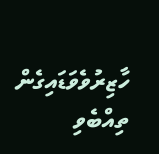ހާޒިރުވެވަޑައިގެން ތިއްބެވި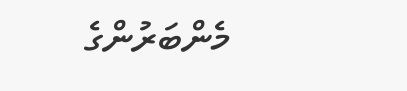މެންބަރުންގެ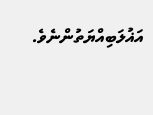އަޣުލަބިއްޔަތުންނެވެ.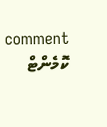comment ކޮމެންޓް